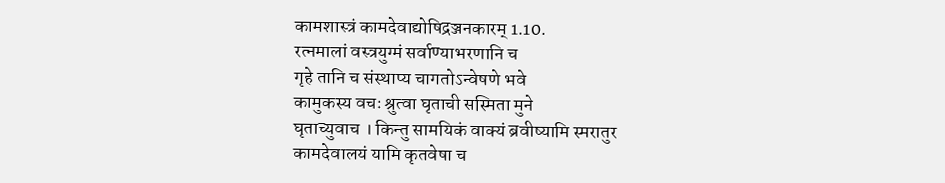कामशास्त्रं कामदेवाद्योषिद्रञ्जनकारम् 1.10.
रत्नमालां वस्त्रयुग्मं सर्वाण्याभरणानि च
गृहे तानि च संस्थाप्य चागतोऽन्वेषणे भवे
कामुकस्य वचः श्रुत्वा घृताची सस्मिता मुने
घृताच्युवाच । किन्तु सामयिकं वाक्यं ब्रवीष्यामि स्मरातुर
कामदेवालयं यामि कृतवेषा च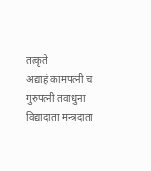तत्कृते
अद्याहं कामपत्नी च गुरुपत्नी तवाधुना
विद्यादाता मन्त्रदाता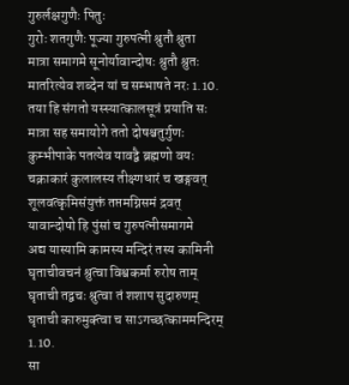गुरुर्लक्षगुणैः पितुः
गुरोः शतगुणैः पूज्या गुरुपत्नी श्रुतौ श्रुता
मात्रा समागमे सूनोर्यावान्दोषः श्रुतौ श्रुतः
मातरित्येव शब्देन यां च सम्भाषते नरः 1.10.
तया हि संगतो यस्स्यात्कालसूत्रं प्रयाति सः
मात्रा सह समायोगे ततो दोषश्चतुर्गुणः
कुम्भीपाके पतत्येव यावद्वै ब्रह्मणो वयः
चक्राकारं कुलालस्य तीक्ष्णधारं च खङ्गवत्
शूलवत्कृमिसंयुक्तं तप्तमग्निसमं द्रवत्
यावान्दोषो हि पुंसां च गुरुपत्नीसमागमे
अद्य यास्यामि कामस्य मन्दिरं तस्य कामिनी
घृताचीवचनं श्रुत्वा विश्वकर्मा रुरोष ताम्
घृताची तद्वचः श्रुत्वा तं शशाप सुदारुणम्
घृताची कारुमुक्त्वा च साऽगच्छत्काममन्दिरम् 1.10.
सा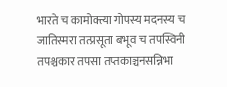भारते च कामोक्त्या गोपस्य मदनस्य च
जातिस्मरा तत्प्रसूता बभूव च तपस्विनी
तपश्चकार तपसा तप्तकाञ्चनसन्निभा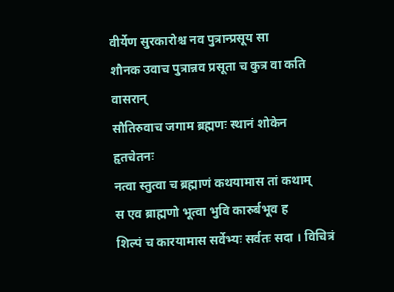वीर्येण सुरकारोश्च नव पुत्रान्प्रसूय सा
शौनक उवाच पुत्रान्नव प्रसूता च कुत्र वा कति वासरान्
सौतिरुवाच जगाम ब्रह्मणः स्थानं शोकेन हृतचेतनः
नत्वा स्तुत्वा च ब्रह्माणं कथयामास तां कथाम्
स एव ब्राह्मणो भूत्वा भुवि कारुर्बभूव ह
शिल्पं च कारयामास सर्वेभ्यः सर्वतः सदा । विचित्रं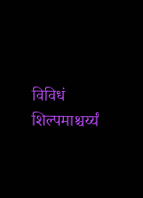विविधं शिल्पमाश्चर्य्यं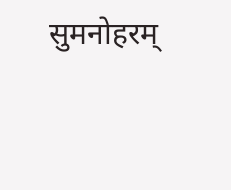सुमनोहरम्